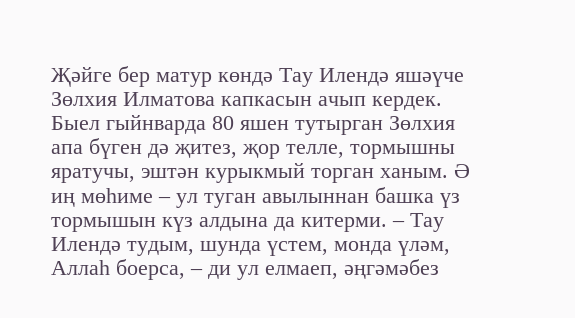Җәйге бер матур көндә Тау Илендә яшәүче Зөлхия Илматова капкасын ачып кердек. Быел гыйнварда 80 яшен тутырган Зөлхия апа бүген дә җитез, җор телле, тормышны яратучы, эштән курыкмый торган ханым. Ә иң мөһиме – ул туган авылыннан башка үз тормышын күз алдына да китерми. – Тау Илендә тудым, шунда үстем, монда үләм, Аллаһ боерса, – ди ул елмаеп, әңгәмәбез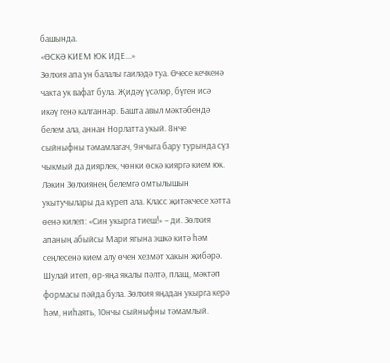башында.
«ӨСКӘ КИЕМ ЮК ИДЕ...»
Зөлхия апа ун балалы гаиләдә туа. Өчесе кечкенә чакта ук вафат була. Җидәү үсәләр, бүген исә икәү генә калганнар. Башта авыл мәктәбендә белем ала, аннан Норлатта укый. 8нче сыйныфны тәмамлагач, 9нчыга бару турында сүз чыкмый да диярлек, чөнки өскә кияргә кием юк. Ләкин Зөлхиянең белемгә омтылышын укытучылары да күреп ала. Класс җитәкчесе хәтта өенә килеп: «Син укырга тиеш!» – ди. Зөлхия апаның абыйсы Мари ягына эшкә китә һәм сеңлесенә кием алу өчен хезмәт хакын җибәрә. Шулай итеп, өр-яңа якалы пәлтә, плащ, мәктәп формасы пәйда була. Зөлхия яңадан укырга керә һәм, ниһаять, 10нчы сыйныфны тәмамлый.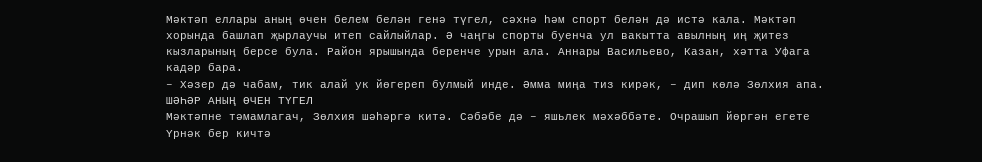Мәктәп еллары аның өчен белем белән генә түгел, сәхнә һәм спорт белән дә истә кала. Мәктәп хорында башлап җырлаучы итеп сайлыйлар. Ә чаңгы спорты буенча ул вакытта авылның иң җитез кызларының берсе була. Район ярышында беренче урын ала. Аннары Васильево, Казан, хәтта Уфага кадәр бара.
– Хәзер дә чабам, тик алай ук йөгереп булмый инде. Әмма миңа тиз кирәк, – дип көлә Зөлхия апа.
ШӘҺӘР АНЫҢ ӨЧЕН ТҮГЕЛ
Мәктәпне тәмамлагач, Зөлхия шәһәргә китә. Сәбәбе дә – яшьлек мәхәббәте. Очрашып йөргән егете Үрнәк бер кичтә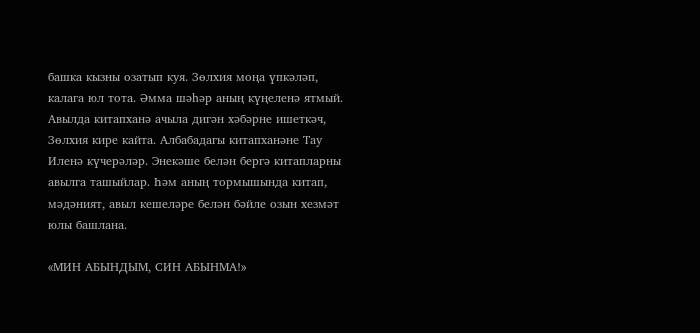башка кызны озатып куя. Зөлхия моңа үпкәләп, калага юл тота. Әмма шәһәр аның күңеленә ятмый. Авылда китапханә ачыла дигән хәбәрне ишеткәч, Зөлхия кире кайта. Албабадагы китапханәне Тау Иленә күчерәләр. Энекәше белән бергә китапларны авылга ташыйлар. Һәм аның тормышында китап, мәдәният, авыл кешеләре белән бәйле озын хезмәт юлы башлана.

«МИН АБЫНДЫМ, СИН АБЫНМА!»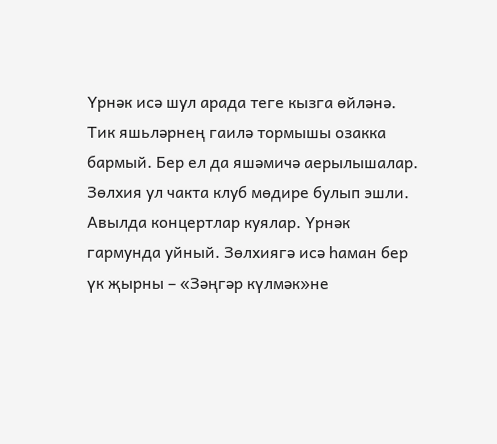Үрнәк исә шул арада теге кызга өйләнә. Тик яшьләрнең гаилә тормышы озакка бармый. Бер ел да яшәмичә аерылышалар. Зөлхия ул чакта клуб мөдире булып эшли. Авылда концертлар куялар. Үрнәк гармунда уйный. Зөлхиягә исә һаман бер үк җырны – «Зәңгәр күлмәк»не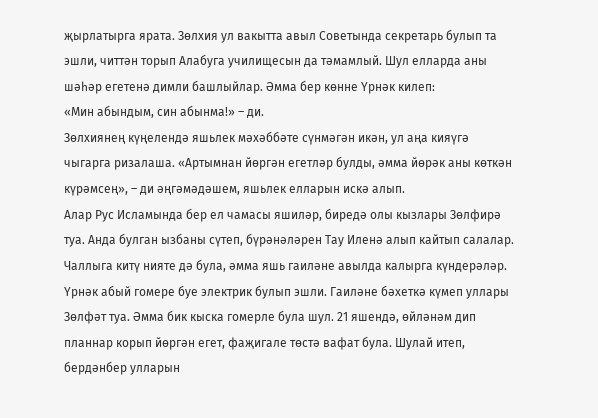җырлатырга ярата. Зөлхия ул вакытта авыл Советында секретарь булып та эшли, читтән торып Алабуга училищесын да тәмамлый. Шул елларда аны шәһәр егетенә димли башлыйлар. Әмма бер көнне Үрнәк килеп:
«Мин абындым, син абынма!» – ди.
Зөлхиянең күңелендә яшьлек мәхәббәте сүнмәгән икән, ул аңа кияүгә чыгарга ризалаша. «Артымнан йөргән егетләр булды, әмма йөрәк аны көткән күрәмсең», – ди әңгәмәдәшем, яшьлек елларын искә алып.
Алар Рус Исламында бер ел чамасы яшиләр, биредә олы кызлары Зөлфирә туа. Анда булган ызбаны сүтеп, бүрәнәләрен Тау Иленә алып кайтып салалар. Чаллыга китү нияте дә була, әмма яшь гаиләне авылда калырга күндерәләр.
Үрнәк абый гомере буе электрик булып эшли. Гаиләне бәхеткә күмеп уллары Зөлфәт туа. Әмма бик кыска гомерле була шул. 21 яшендә, өйләнәм дип планнар корып йөргән егет, фаҗигале төстә вафат була. Шулай итеп, бердәнбер улларын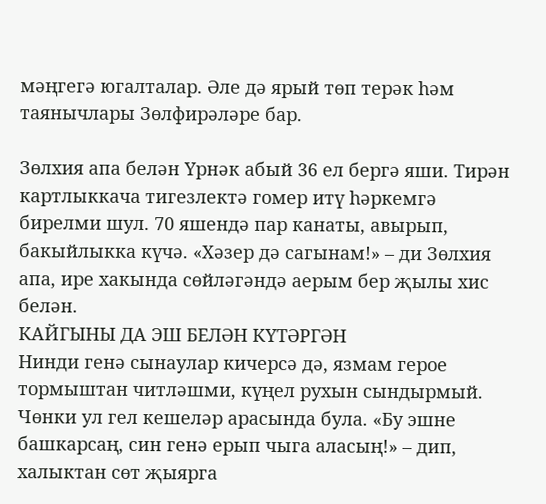мәңгегә югалталар. Әле дә ярый төп терәк һәм таянычлары Зөлфирәләре бар.

Зөлхия апа белән Үрнәк абый 36 ел бергә яши. Тирән картлыккача тигезлектә гомер итү һәркемгә бирелми шул. 70 яшендә пар канаты, авырып, бакыйлыкка күчә. «Хәзер дә сагынам!» – ди Зөлхия апа, ире хакында сөйләгәндә аерым бер җылы хис белән.
КАЙГЫНЫ ДА ЭШ БЕЛӘН КҮТӘРГӘН
Нинди генә сынаулар кичерсә дә, язмам герое тормыштан читләшми, күңел рухын сындырмый. Чөнки ул гел кешеләр арасында була. «Бу эшне башкарсаң, син генә ерып чыга аласың!» – дип, халыктан сөт җыярга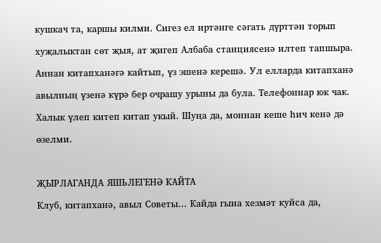кушкач та, каршы килми. Сигез ел иртәнге сәгать дүрттән торып хуҗалыктан сөт җыя, ат җигеп Албаба станциясенә илтеп тапшыра. Аннан китапханәгә кайтып, үз эшенә керешә. Ул елларда китапханә авылның үзенә күрә бер очрашу урыны да була. Телефоннар юк чак. Халык үлеп китеп китап укый. Шуңа да, моннан кеше һич кенә дә өзелми.

ҖЫРЛАГАНДА ЯШЬЛЕГЕНӘ КАЙТА
Клуб, китапханә, авыл Советы... Кайда гына хезмәт куйса да,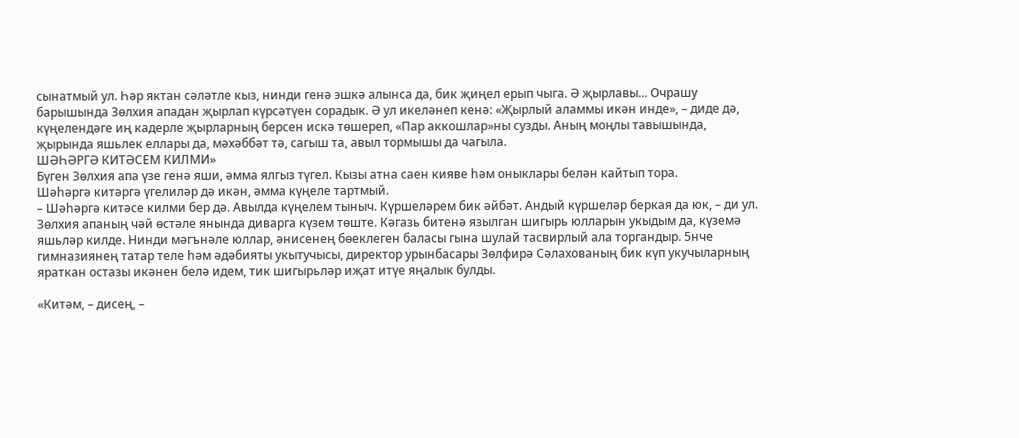сынатмый ул. Һәр яктан сәләтле кыз, нинди генә эшкә алынса да, бик җиңел ерып чыга. Ә җырлавы... Очрашу барышында Зөлхия ападан җырлап күрсәтүен сорадык. Ә ул икеләнеп кенә: «Җырлый аламмы икән инде», – диде дә, күңелендәге иң кадерле җырларның берсен искә төшереп, «Пар аккошлар»ны сузды. Аның моңлы тавышында, җырында яшьлек еллары да, мәхәббәт тә, сагыш та, авыл тормышы да чагыла.
ШӘҺӘРГӘ КИТӘСЕМ КИЛМИ»
Бүген Зөлхия апа үзе генә яши, әмма ялгыз түгел. Кызы атна саен кияве һәм оныклары белән кайтып тора.
Шәһәргә китәргә үгелиләр дә икән, әмма күңеле тартмый.
– Шәһәргә китәсе килми бер дә. Авылда күңелем тыныч. Күршеләрем бик әйбәт. Андый күршеләр беркая да юк, – ди ул.
Зөлхия апаның чәй өстәле янында диварга күзем төште. Кәгазь битенә язылган шигырь юлларын укыдым да, күземә яшьләр килде. Нинди мәгънәле юллар, әнисенең бөеклеген баласы гына шулай тасвирлый ала торгандыр. 5нче гимназиянең татар теле һәм әдәбияты укытучысы, директор урынбасары Зөлфирә Сәлахованың бик күп укучыларның яраткан остазы икәнен белә идем, тик шигырьләр иҗат итүе яңалык булды.

«Китәм, – дисең, –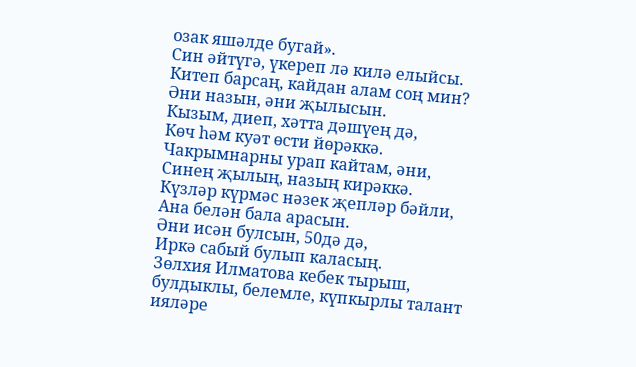озак яшәлде бугай».
Син әйтүгә, үкереп лә килә елыйсы.
Китеп барсаң, кайдан алам соң мин?
Әни назын, әни җылысын.
Кызым, диеп, хәтта дәшүең дә,
Көч һәм куәт өсти йөрәккә.
Чакрымнарны урап кайтам, әни,
Синең җылың, назың кирәккә.
Күзләр күрмәс нәзек җепләр бәйли,
Ана белән бала арасын.
Әни исән булсын, 50дә дә,
Иркә сабый булып каласың.
Зөлхия Илматова кебек тырыш, булдыклы, белемле, күпкырлы талант ияләре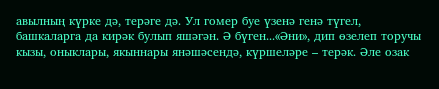авылның күрке дә, терәге дә. Ул гомер буе үзенә генә түгел, башкаларга да кирәк булып яшәгән. Ә бүген...«Әни», дип өзелеп торучы кызы, оныклары, якыннары янәшәсендә, күршеләре – терәк. Әле озак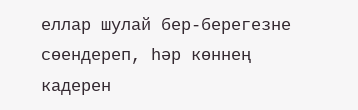еллар шулай бер-берегезне сөендереп, һәр көннең кадерен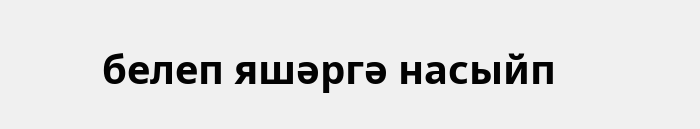белеп яшәргә насыйп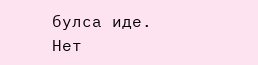булса иде.
Нет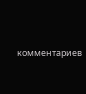комментариев